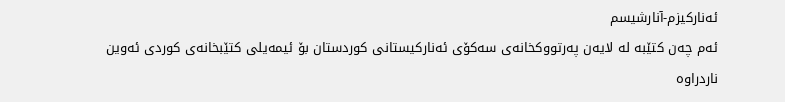ئەنارکیزم-آنارشیسم
ئەم چەن کتێبە لە لایەن پەرتووكخانەی سەكۆی ئەناركیستانی كوردستان بۆ ئیمەیلی کتێبخانەی کوردی ئەوین ناردراوە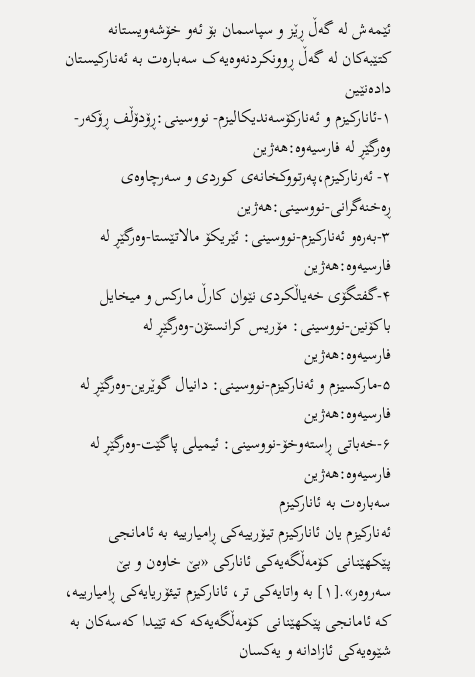ئێمەش لە گەڵ ڕێز و سپاسمان بۆ ئەو خۆشەویستانە کتێبەکان لە گەڵ ڕوونکردنەوەیەک سەبارەت بە ئەنارکیستان دادەنێین
۱-ئانارکیزم و ئەنارکۆسەندیکالیزم- نووسینی:ڕۆدۆڵف ڕۆکەر-وەرگێڕ لە فارسیەوە:هەژین
۲- ئەرنارکیزم،پەرتووکخانەی کوردی و سەرچاوەی ڕەخنەگرانی-نووسینی:هەژین
۳-بەرەو ئەنارکیزم-نووسینی: ئێریکۆ مالاتێستا-وەرگێڕ لە فارسیەوە:هەژین
۴-گفتگۆی خەیاڵکردی نێوان کارڵ مارکس و میخایل باکۆنین-نووسینی: مۆریس کرانستۆن-وەرگێڕ لە فارسیەوە:هەژین
۵-مارکسیزم و ئەنارکیزم-نووسینی: دانیال گوێرین-وەرگێڕ لە فارسیەوە:هەژین
۶-خەباتی ڕاستەوخۆ-نووسینی: ئیمیلی پاگێت-وەرگێڕ لە فارسیەوە:هەژین
سەبارەت بە ئانارکیزم
ئەنارکیزم یان ئانارکیزم تیۆرییەکی ڕامیارییە بە ئامانجی پێکھێنانی کۆمەڵگەیەکی ئانارکی «بێ خاوەن و بێ سەروەر».[١] بە واتایەکی تر، ئانارکیزم تیئۆریایەکی ڕامیارییە، کە ئامانجی پێکھێنانی کۆمەڵگەیەکە کە تێیدا کەسەکان بە شێوەیەکی ئازادانە و یەکسان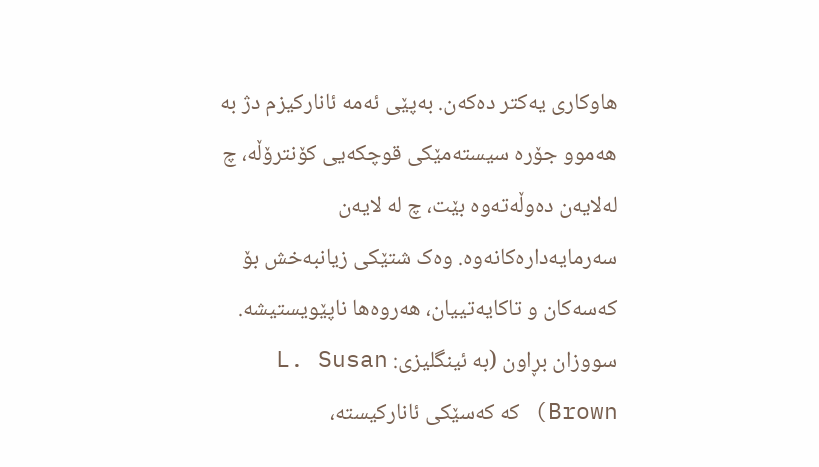ھاوکاری یەکتر دەکەن. بەپێی ئەمە ئانارکیزم دژ بە ھەموو جۆرە سیستەمێکی قوچکەیی کۆنترۆڵە، چ لەلایەن دەوڵەتەوە بێت، چ لە لایەن سەرمایەدارەکانەوە. وەک شتێکی زیانبەخش بۆ کەسەکان و تاکایەتییان، ھەروەھا ناپێویستیشە. سووزان بڕاون (بە ئینگلیزی: L. Susan Brown) کە کەسێکی ئانارکیستە،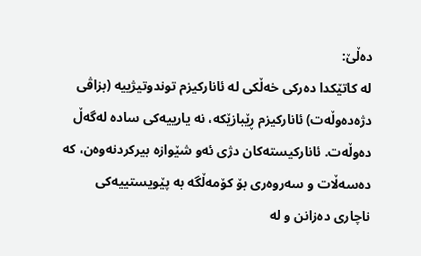دەڵێ:
لە کاتێکدا دەرکی خەڵکی لە ئانارکیزم توندوتیژییە (بزاڤی دژەدەوڵەت) ئانارکیزم ڕێبازێکە، نە یارییەکی سادە لەگەڵ دەوڵەت. ئانارکیستەکان دژی ئەو شێوازە بیرکردنەوەن، کە دەسەڵات و سەروەری بۆ کۆمەڵگە بە پێویستییەکی ناچاری دەزانن و لە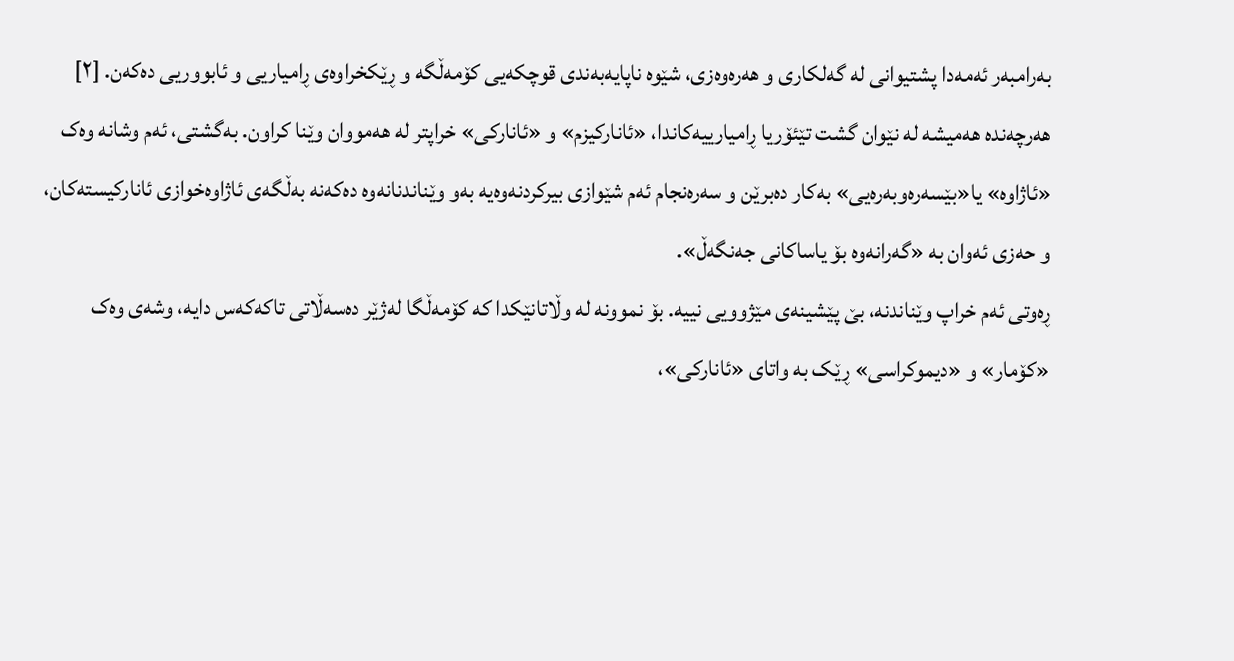بەرامبەر ئەمەدا پشتیوانی لە گەلکاری و ھەرەوەزی، شێوە ناپایەبەندی قوچکەیی کۆمەڵگە و ڕێکخراوەی ڕامیاریی و ئابووریی دەکەن. [٢]
ھەرچەندە ھەمیشە لە نێوان گشت تێئۆریا ڕامیارییەکاندا، «ئانارکیزم» و «ئانارکی» خراپتر لە ھەمووان وێنا کراون. بەگشتی، ئەم وشانە وەک «ئاژاوە» یا«بێسەرەوبەرەیی» بەکار دەبرێن و سەرەنجام ئەم شێوازی بیرکردنەوەیە بەو وێناندنانەوە دەکەنە بەڵگەی ئاژاوەخوازی ئانارکیستەکان، و حەزی ئەوان بە «گەرانەوە بۆ یاساکانی جەنگەڵ».
ڕەوتی ئەم خراپ وێناندنە، بێ پێشینەی مێژوویی نییە. بۆ نموونە لە وڵاتانێکدا کە کۆمەڵگا لەژێر دەسەڵاتی تاکەکەس دایە، وشەی وەک «کۆمار» و «دیموکراسی» ڕێک بە واتای «ئانارکی»،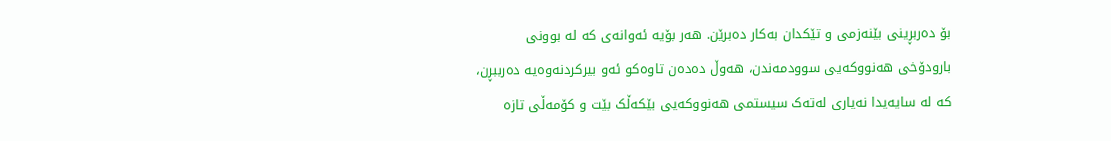بۆ دەربڕینی بێنەزمی و تێکدان بەکار دەبرێن. ھەر بۆیە ئەوانەی کە لە بوونی بارودۆخی ھەنووکەیی سوودمەندن، ھەوڵ دەدەن تاوەکو ئەو بیرکردنەوەیە دەرببڕن، کە لە سایەیدا نەیاری لەتەک سیستمی ھەنووکەیی بێکەڵک بێت و کۆمەڵی تازە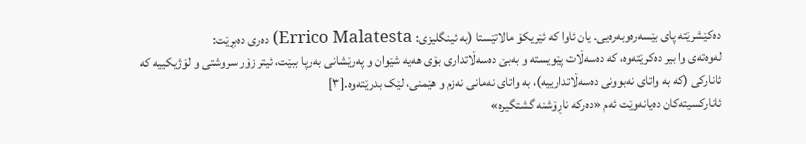دەکێشرێتە پای بێسەرەوبەرەیی. یان ئاوا کە ئێریکۆ مالاتێستا (بە ئینگلیزی: Errico Malatesta) دەری دەبڕێت:
لەوەتەی وا بیر دەکرێتەوە، کە دەسەڵات پێویستە و بەبێ دەسەڵاتداری بۆی ھەیە شێوان و پەرێشانی بەرپا ببێت، ئیتر زۆر سروشتی و لۆژیکییە کە ئانارکی (کە بە واتای نەبوونی دەسەڵاتدارییە)، بە واتای نەمانی نەزم و ھێمنی، لێک بدرێتەوە.[٣]
ئانارکسیتەکان دەیانەوێت ئەم «دەرکە ناڕۆشنە گشتگیرە»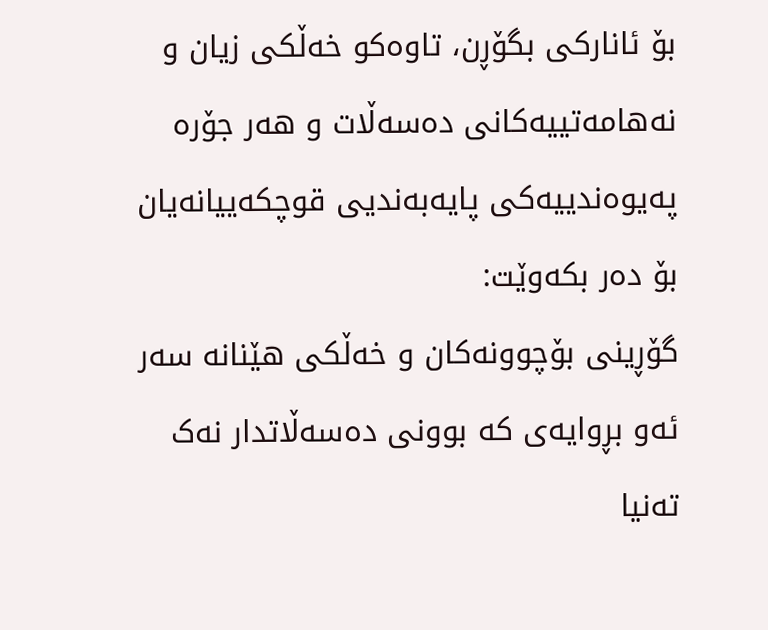بۆ ئانارکی بگۆڕن، تاوەکو خەڵکی زیان و نەھامەتییەکانی دەسەڵات و ھەر جۆرە پەیوەندییەکی پایەبەندیی قوچکەییانەیان بۆ دەر بکەوێت:
گۆڕینی بۆچوونەکان و خەڵکی ھێنانە سەر ئەو بڕوایەی کە بوونی دەسەڵاتدار نەک تەنیا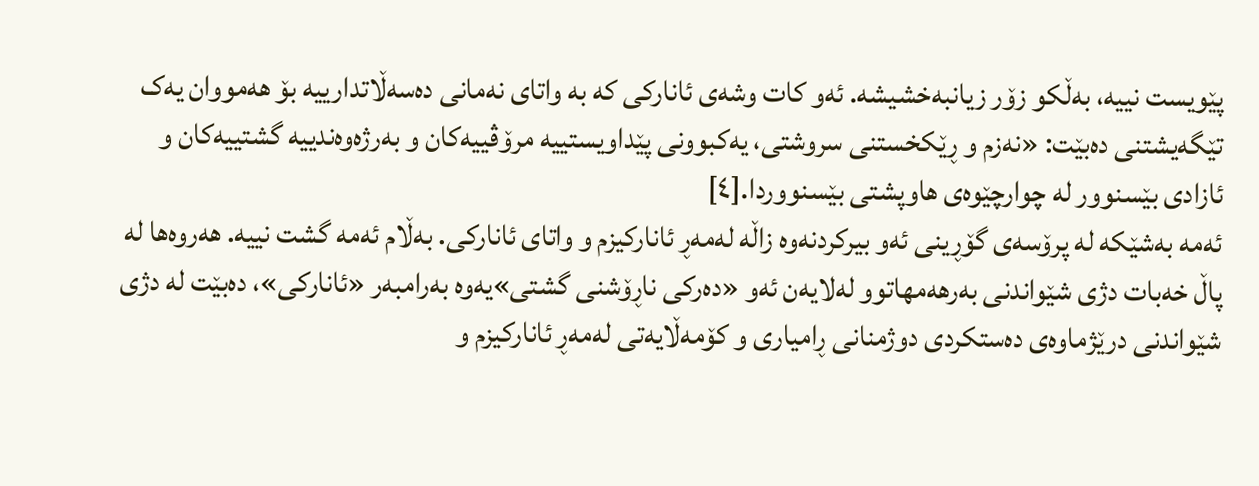پێویست نییە، بەڵکو زۆر زیانبەخشیشە. ئەو کات وشەی ئانارکی کە بە واتای نەمانی دەسەڵاتدارییە بۆ ھەمووان یەک تێگەیشتنی دەبێت: «نەزم و ڕێکخستنی سروشتی، یەکبوونی پێداویستییە مرۆڤییەکان و بەرژەوەندییە گشتییەکان و ئازادی بێسنوور لە چوارچێوەی ھاوپشتی بێسنووردا.[٤]
ئەمە بەشێکە لە پرۆسەی گۆڕینی ئەو بیرکردنەوە زاڵە لەمەڕ ئانارکیزم و واتای ئانارکی. بەڵام ئەمە گشت نییە. ھەروەھا لە پاڵ خەبات دژی شێواندنی بەرھەمھاتوو لەلایەن ئەو «دەرکی ناڕۆشنی گشتی»یەوە بەرامبەر «ئانارکی»، دەبێت لە دژی شێواندنی درێژماوەی دەستکردی دوژمنانی ڕامیاری و کۆمەڵایەتی لەمەڕ ئانارکیزم و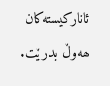ئانارکیستەکان ھەوڵ بدرێت.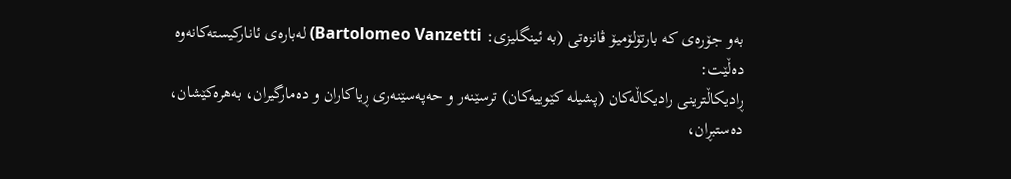بەو جۆرەی کە بارتۆلۆمیۆ ڤانزەتی (بە ئینگلیزی: Bartolomeo Vanzetti) لەبارەی ئانارکیستەکانەوە دەڵێت:
ڕادیکاڵترینی رادیکاڵەکان (پشیلە کێوییەکان) ترسێنەر و حەپەسێنەری ڕیاکاران و دەمارگیران، بەھرەکێشان، دەستبڕان،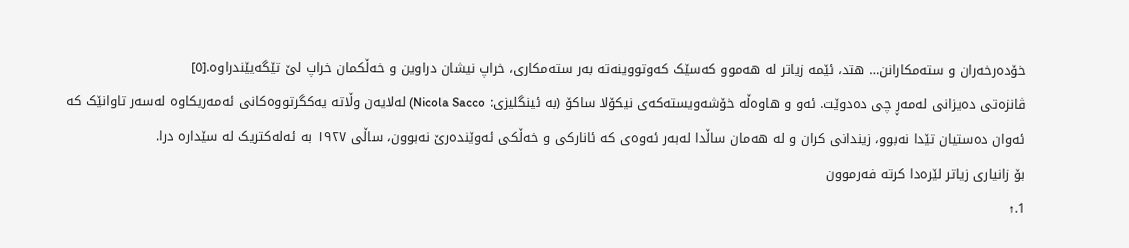خۆدەرخەران و ستەمکارانن… ھتد، ئێمە زیاتر لە ھەموو کەسێک کەوتووینەتە بەر ستەمکاری، خراپ نیشان دراوین و خەڵکمان خراپ لێ تێگەیێندراوە.[٥]
ڤانزەتی دەیزانی لەمەڕ چی دەدوێت. ئەو و ھاوەڵە خۆشەویستەکەی نیکۆلا ساکۆ (بە ئینگلیزی: Nicola Sacco) لەلایەن وڵاتە یەکگرتووەکانی ئەمەریکاوە لەسەر تاوانێک کە ئەوان دەستیان تێدا نەبوو، زیندانی کران و لە ھەمان ساڵدا لەبەر ئەوەی کە ئانارکی و خەڵکی ئەوێندەرێ نەبوون، ساڵی ١٩٢٧ بە ئەلەکتریک لە سێدارە درا.
بۆ زانیاری زیاتر لێرەدا کرتە فەرموون
1.↑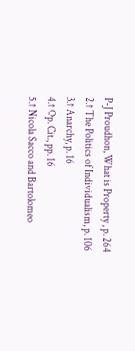P-J Proudhon, What is Property , p. 264
2.↑ The Politics of Individualism, p. 106
3.↑ Anarchy, p. 16
4.↑ Op. Cit., pp. 16
5.↑ Nicola Sacco and Bartolomeo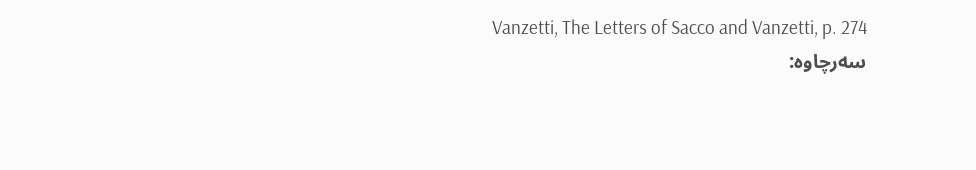Vanzetti, The Letters of Sacco and Vanzetti, p. 274
سەرچاوە: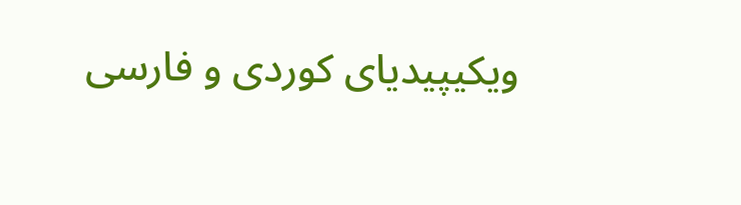ویکیپیدیای کوردی و فارسی